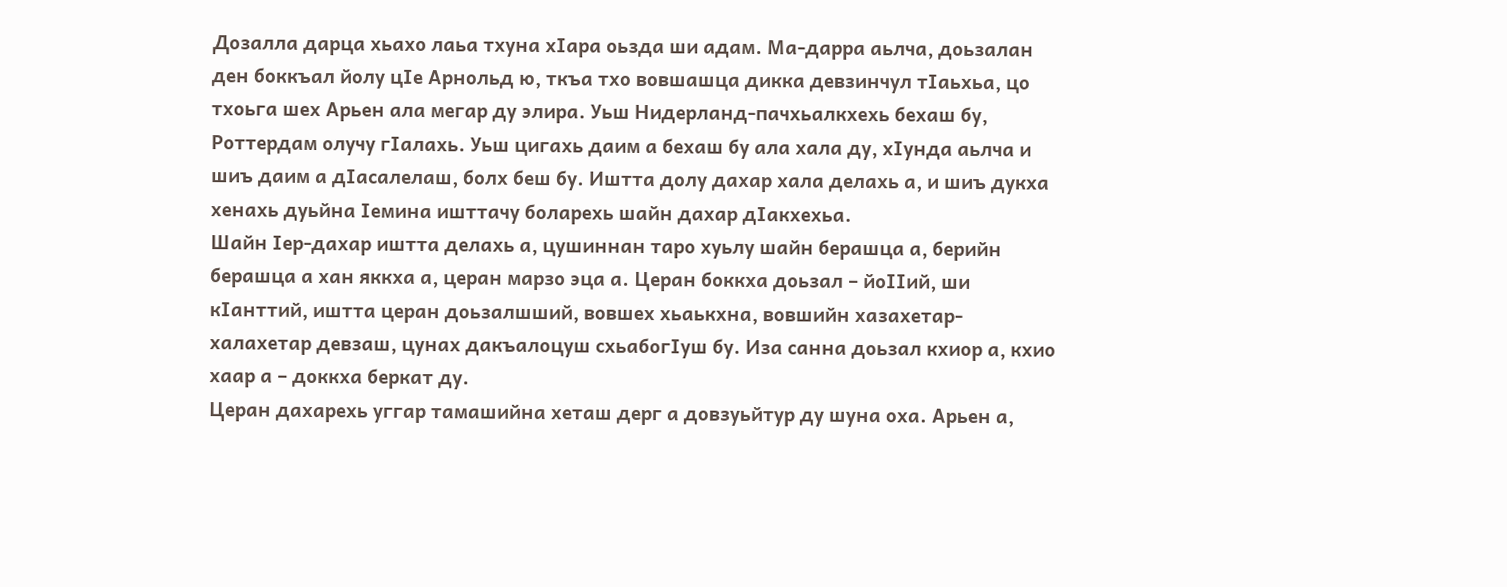Дозалла дарца хьахо лаьа тхуна хIара оьзда ши адам. Ма-дарра аьлча, доьзалан ден боккъал йолу цIе Арнольд ю, ткъа тхо вовшашца дикка девзинчул тIаьхьа, цо тхоьга шех Арьен ала мегар ду элира. Уьш Нидерланд-пачхьалкхехь бехаш бу, Роттердам олучу гIалахь. Уьш цигахь даим а бехаш бу ала хала ду, хIунда аьлча и шиъ даим а дIасалелаш, болх беш бу. Иштта долу дахар хала делахь а, и шиъ дукха хенахь дуьйна Iемина ишттачу боларехь шайн дахар дIакхехьа.
Шайн Iер-дахар иштта делахь а, цушиннан таро хуьлу шайн берашца а, берийн берашца а хан яккха а, церан марзо эца а. Церан боккха доьзал – йоIIий, ши кIанттий, иштта церан доьзалшший, вовшех хьаькхна, вовшийн хазахетар-халахетар девзаш, цунах дакъалоцуш схьабогIуш бу. Иза санна доьзал кхиор а, кхио хаар а – доккха беркат ду.
Церан дахарехь уггар тамашийна хеташ дерг а довзуьйтур ду шуна оха. Арьен а,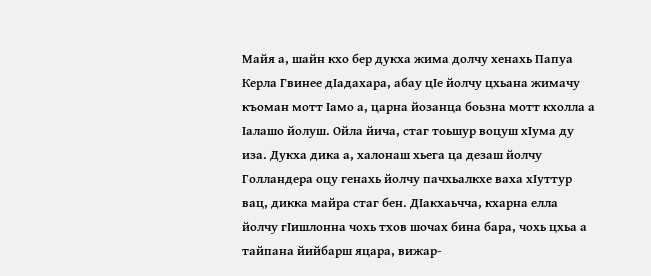Майя а, шайн кхо бер дукха жима долчу хенахь Папуа Керла Гвинее дIадахара, абау цIе йолчу цхьана жимачу къоман мотт Iамо а, царна йозанца боьзна мотт кхолла а Iалашо йолуш. Ойла йича, стаг тоьшур воцуш хIума ду иза. Дукха дика а, халонаш хьега ца дезаш йолчу Голландера оцу генахь йолчу пачхьалкхе ваха хIуттур вац, дикка майра стаг бен. ДIакхаьчча, кхарна елла йолчу гIишлонна чохь тхов шочах бина бара, чохь цхьа а тайпана йийбарш яцара, вижар-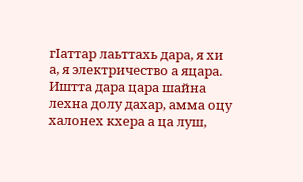гIаттар лаьттахь дара, я хи а, я электричество а яцара. Иштта дара цара шайна лехна долу дахар, амма оцу халонех кхера а ца луш,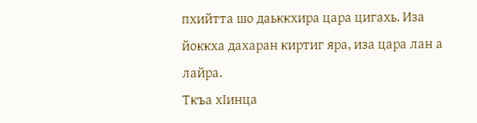пхийтта шо даьккхира цара цигахь. Иза йоккха дахаран киртиг яра, иза цара лан а лайра.
Ткъа хIинца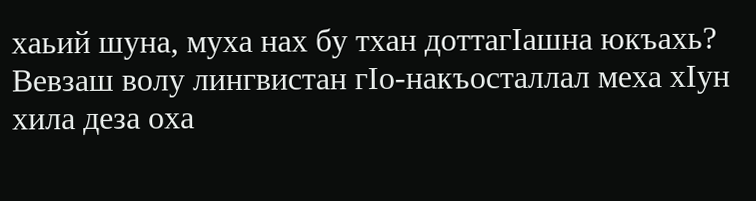хаьий шуна, муха нах бу тхан доттагIашна юкъахь? Вевзаш волу лингвистан гIо-накъосталлал меха хIун хила деза оха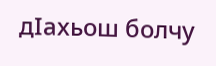дIахьош болчу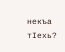некъа тIехь?